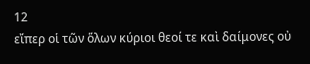12
εἴπερ οἱ τῶν ὅλων κύριοι θεοί τε καὶ δαίμονες οὐ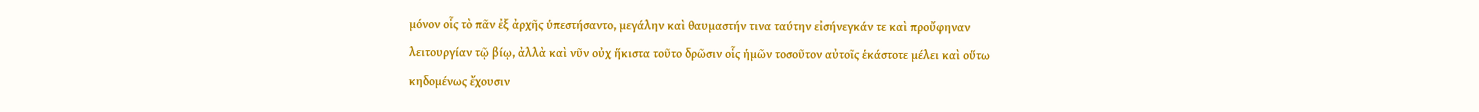μόνον οἷς τὸ πᾶν ἐξ ἀρχῆς ὑπεστήσαντο, μεγάλην καὶ θαυμαστήν τινα ταύτην εἰσήνεγκάν τε καὶ προὔφηναν λειτουργίαν τῷ βίῳ, ἀλλὰ καὶ νῦν οὐχ ἥκιστα τοῦτο δρῶσιν οἷς ἡμῶν τοσοῦτον αὐτοῖς ἑκάστοτε μέλει καὶ οὕτω κηδομένως ἔχουσιν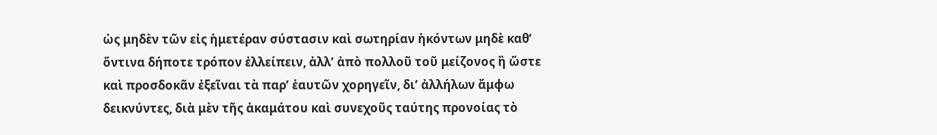ὡς μηδὲν τῶν εἰς ἡμετέραν σύστασιν καὶ σωτηρίαν ἡκόντων μηδὲ καθʼ ὅντινα δήποτε τρόπον ἐλλείπειν, ἀλλʼ ἀπὸ πολλοῦ τοῦ μείζονος ἢ ὥστε καὶ προσδοκᾶν ἐξεῖναι τὰ παρʼ ἑαυτῶν χορηγεῖν, διʼ ἀλλήλων ἄμφω δεικνύντες, διὰ μὲν τῆς ἀκαμάτου καὶ συνεχοῦς ταύτης προνοίας τὸ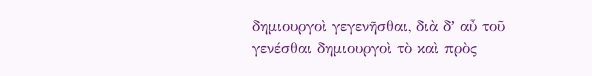δημιουργοὶ γεγενῆσθαι, διὰ δʼ αὖ τοῦ γενέσθαι δημιουργοὶ τὸ καὶ πρὸς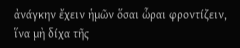ἀνάγκην ἔχειν ἡμῶν ὅσαι ὧραι φροντίζειν, ἵνα μὴ δίχα τῆς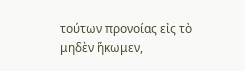τούτων προνοίας εἰς τὸ μηδὲν ἥκωμεν,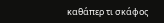καθάπερ τι σκάφος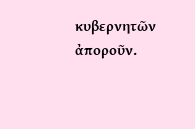κυβερνητῶν ἀποροῦν.